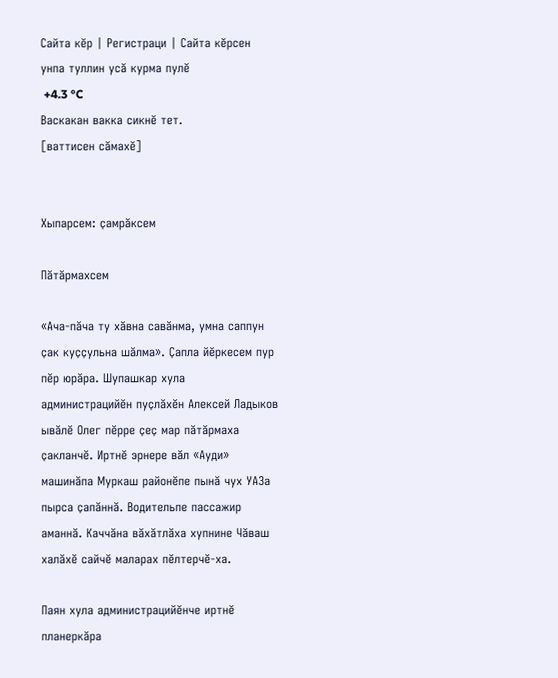Сайта кӗр | Регистраци | Сайта кӗрсен унпа туллин усӑ курма пулӗ
 +4.3 °C
Васкакан вакка сикнӗ тет.
[ваттисен сӑмахӗ]


Хыпарсем: ҫамрӑксем

Пӑтӑрмахсем

«Ача-пӑча ту хӑвна савӑнма, умна саппун ҫак куҫҫульна шӑлма». Ҫапла йӗркесем пур пӗр юрӑра. Шупашкар хула администрацийӗн пуҫлӑхӗн Алексей Ладыков ывӑлӗ Олег пӗрре ҫеҫ мар пӑтӑрмаха ҫакланчӗ. Иртнӗ эрнере вӑл «Ауди» машинӑпа Муркаш районӗпе пынӑ чух УАЗа пырса ҫапӑннӑ. Водительпе пассажир аманнӑ. Каччӑна вӑхӑтлӑха хупнине Чӑваш халӑхӗ сайчӗ маларах пӗлтерчӗ-ха.

Паян хула администрацийӗнче иртнӗ планеркӑра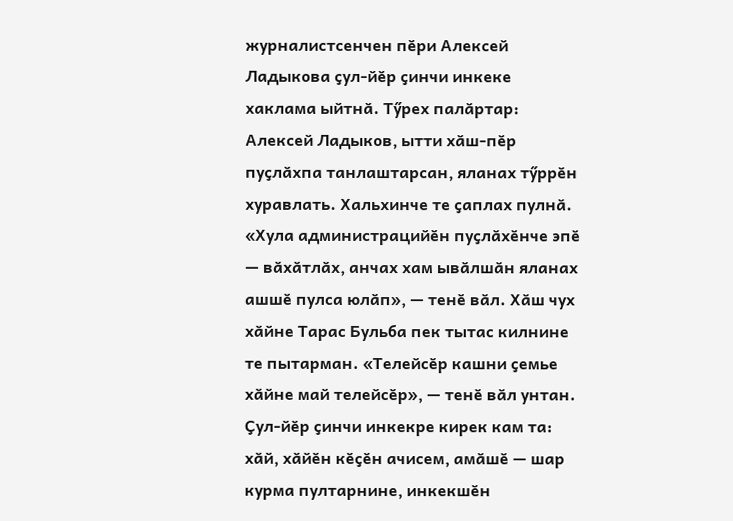журналистсенчен пӗри Алексей Ладыкова ҫул-йӗр ҫинчи инкеке хаклама ыйтнӑ. Тӳрех палӑртар: Алексей Ладыков, ытти хӑш-пӗр пуҫлӑхпа танлаштарсан, яланах тӳррӗн хуравлать. Хальхинче те ҫаплах пулнӑ. «Хула администрацийӗн пуҫлӑхӗнче эпӗ — вӑхӑтлӑх, анчах хам ывӑлшӑн яланах ашшӗ пулса юлӑп», — тенӗ вӑл. Хӑш чух хӑйне Тарас Бульба пек тытас килнине те пытарман. «Телейсӗр кашни ҫемье хӑйне май телейсӗр», — тенӗ вӑл унтан. Ҫул-йӗр ҫинчи инкекре кирек кам та: хӑй, хӑйӗн кӗҫӗн ачисем, амӑшӗ — шар курма пултарнине, инкекшӗн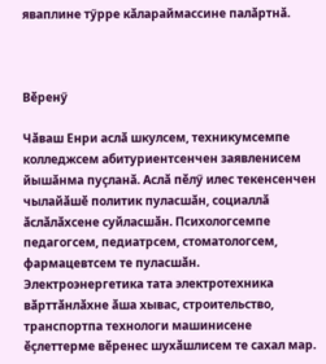яваплине тӳрре кӑлараймассине палӑртнӑ.



Вӗренӳ

Чӑваш Енри аслӑ шкулсем, техникумсемпе колледжсем абитуриентсенчен заявленисем йышӑнма пуҫланӑ. Аслӑ пӗлӳ илес текенсенчен чылайӑшӗ политик пуласшӑн, социаллӑ ӑслӑлӑхсене суйласшӑн. Психологсемпе педагогсем, педиатрсем, стоматологсем, фармацевтсем те пуласшӑн. Электроэнергетика тата электротехника вӑрттӑнлӑхне ӑша хывас, строительство, транспортпа технологи машинисене ӗҫлеттерме вӗренес шухӑшлисем те сахал мар.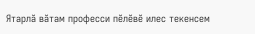Ятарлӑ вӑтам професси пӗлӗвӗ илес текенсем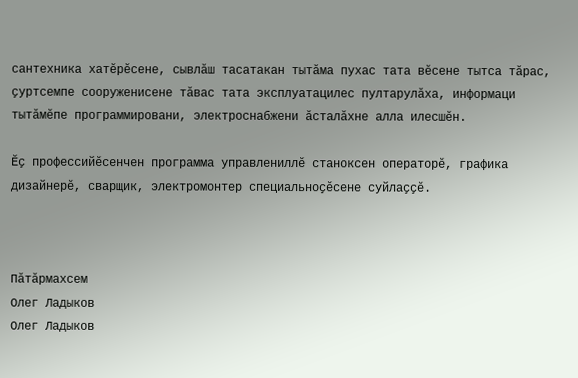сантехника хатӗрӗсене, сывлӑш тасатакан тытӑма пухас тата вӗсене тытса тӑрас, ҫуртсемпе сооруженисене тӑвас тата эксплуатацилес пултарулӑха, информаци тытӑмӗпе программировани, электроснабжени ӑсталӑхне алла илесшӗн.

Ӗҫ профессийӗсенчен программа управлениллӗ станоксен операторӗ, графика дизайнерӗ, сварщик, электромонтер специальноҫӗсене суйлаҫҫӗ.



Пӑтӑрмахсем
Олег Ладыков
Олег Ладыков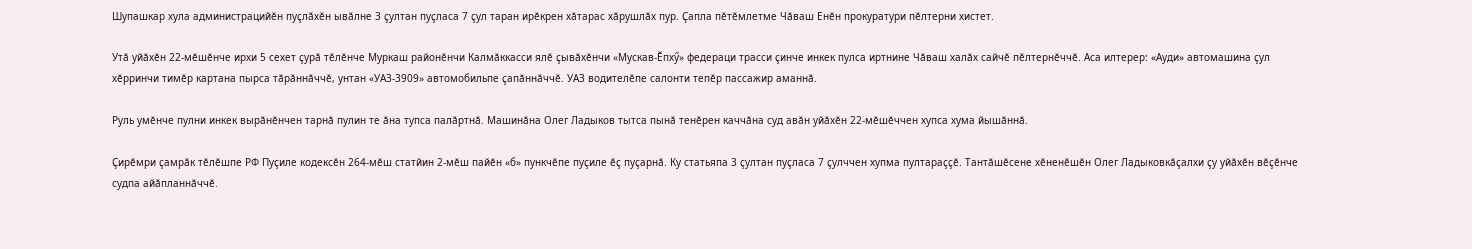Шупашкар хула администрацийӗн пуҫлӑхӗн ывӑлне 3 ҫултан пуҫласа 7 ҫул таран ирӗкрен хӑтарас хӑрушлӑх пур. Ҫапла пӗтӗмлетме Чӑваш Енӗн прокуратури пӗлтерни хистет.

Утӑ уйӑхӗн 22-мӗшӗнче ирхи 5 сехет ҫурӑ тӗлӗнче Муркаш районӗнчи Калмӑккасси ялӗ ҫывӑхӗнчи «Мускав-Ӗпхӳ» федераци трасси ҫинче инкек пулса иртнине Чӑваш халӑх сайчӗ пӗлтернӗччӗ. Аса илтерер: «Ауди» автомашина ҫул хӗрринчи тимӗр картана пырса тӑрӑннӑччӗ, унтан «УАЗ-3909» автомобильпе ҫапӑннӑччӗ. УАЗ водителӗпе салонти тепӗр пассажир аманнӑ.

Руль умӗнче пулни инкек вырӑнӗнчен тарнӑ пулин те ӑна тупса палӑртнӑ. Машинӑна Олег Ладыков тытса пынӑ тенӗрен каччӑна суд авӑн уйӑхӗн 22-мӗшӗччен хупса хума йышӑннӑ.

Ҫирӗмри ҫамрӑк тӗлӗшпе РФ Пуҫиле кодексӗн 264-мӗш статйин 2-мӗш пайӗн «б» пункчӗпе пуҫиле ӗҫ пуҫарнӑ. Ку статьяпа 3 ҫултан пуҫласа 7 ҫулччен хупма пултараҫҫӗ. Тантӑшӗсене хӗненӗшӗн Олег Ладыковкӑҫалхи ҫу уйӑхӗн вӗҫӗнче судпа айӑпланнӑччӗ.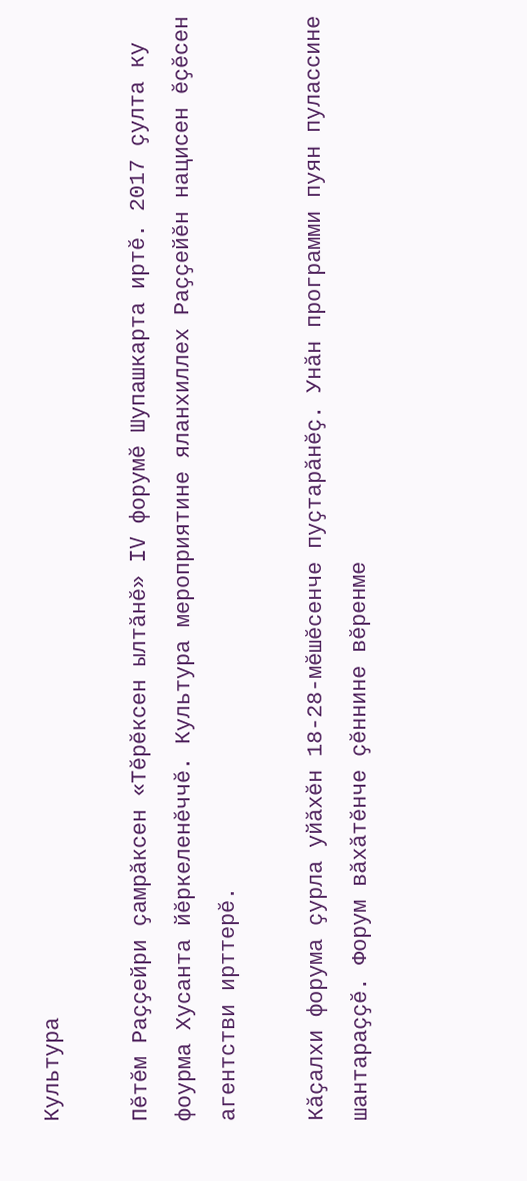Культура

Пӗтӗм Раҫҫейри ҫамрӑксен «Тӗрӗксен ылтӑнӗ» IV форумӗ Шупашкарта иртӗ. 2017 ҫулта ку фоурма Хусанта йӗркеленӗччӗ. Культура мероприятине яланхиллех Раҫҫейӗн нацисен ӗҫӗсен агентстви ирттерӗ.

Кӑҫалхи форума ҫурла уйӑхӗн 18-28-мӗшӗсенче пуҫтарӑнӗҫ. Унӑн программи пуян пулассине шантараҫҫӗ. Форум вӑхӑтӗнче ҫӗннине вӗренме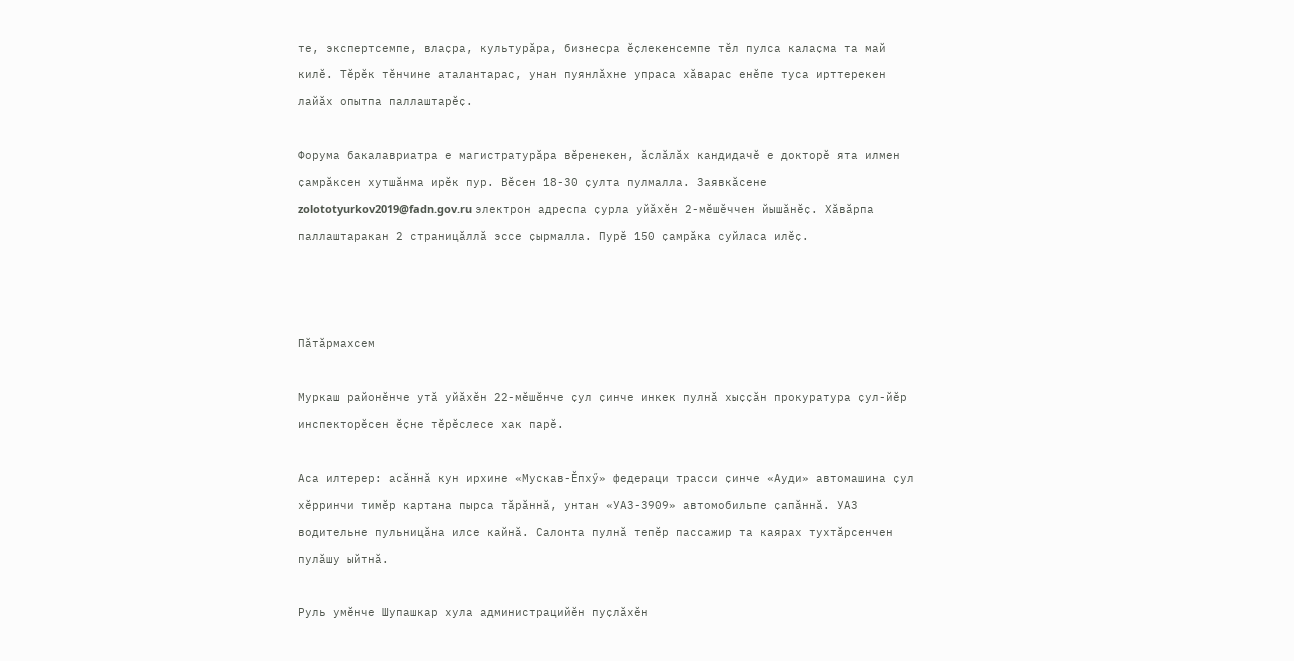те, экспертсемпе, влаҫра, культурӑра, бизнесра ӗҫлекенсемпе тӗл пулса калаҫма та май килӗ. Тӗрӗк тӗнчине аталантарас, унан пуянлӑхне упраса хӑварас енӗпе туса ирттерекен лайӑх опытпа паллаштарӗҫ.

Форума бакалавриатра е магистратурӑра вӗренекен, ӑслӑлӑх кандидачӗ е докторӗ ята илмен ҫамрӑксен хутшӑнма ирӗк пур. Вӗсен 18-30 ҫулта пулмалла. Заявкӑсене zolototyurkov2019@fadn.gov.ru электрон адреспа ҫурла уйӑхӗн 2-мӗшӗччен йышӑнӗҫ. Хӑвӑрпа паллаштаракан 2 страницӑллӑ эссе ҫырмалла. Пурӗ 150 ҫамрӑка суйласа илӗҫ.



Пӑтӑрмахсем

Муркаш районӗнче утӑ уйӑхӗн 22-мӗшӗнче ҫул ҫинче инкек пулнӑ хыҫҫӑн прокуратура ҫул-йӗр инспекторӗсен ӗҫне тӗрӗслесе хак парӗ.

Аса илтерер: асӑннӑ кун ирхине «Мускав-Ӗпхӳ» федераци трасси ҫинче «Ауди» автомашина ҫул хӗрринчи тимӗр картана пырса тӑрӑннӑ, унтан «УАЗ-3909» автомобильпе ҫапӑннӑ. УАЗ водительне пульницӑна илсе кайнӑ. Салонта пулнӑ тепӗр пассажир та каярах тухтӑрсенчен пулӑшу ыйтнӑ.

Руль умӗнче Шупашкар хула администрацийӗн пуҫлӑхӗн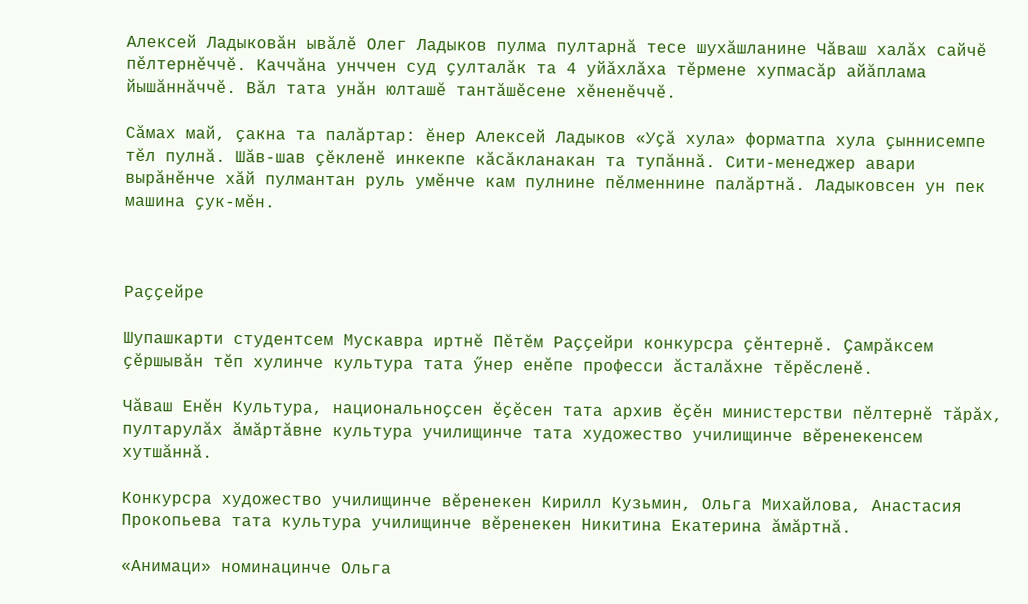Алексей Ладыковӑн ывӑлӗ Олег Ладыков пулма пултарнӑ тесе шухӑшланине Чӑваш халӑх сайчӗ пӗлтернӗччӗ. Каччӑна унччен суд ҫулталӑк та 4 уйӑхлӑха тӗрмене хупмасӑр айӑплама йышӑннӑччӗ. Вӑл тата унӑн юлташӗ тантӑшӗсене хӗненӗччӗ.

Сӑмах май, ҫакна та палӑртар: ӗнер Алексей Ладыков «Уҫӑ хула» форматпа хула ҫыннисемпе тӗл пулнӑ. Шӑв-шав ҫӗкленӗ инкекпе кӑсӑкланакан та тупӑннӑ. Сити-менеджер авари вырӑнӗнче хӑй пулмантан руль умӗнче кам пулнине пӗлменнине палӑртнӑ. Ладыковсен ун пек машина ҫук-мӗн.



Раҫҫейре

Шупашкарти студентсем Мускавра иртнӗ Пӗтӗм Раҫҫейри конкурсра ҫӗнтернӗ. Ҫамрӑксем ҫӗршывӑн тӗп хулинче культура тата ӳнер енӗпе професси ӑсталӑхне тӗрӗсленӗ.

Чӑваш Енӗн Культура, национальноҫсен ӗҫӗсен тата архив ӗҫӗн министерстви пӗлтернӗ тӑрӑх, пултарулӑх ӑмӑртӑвне культура училищинче тата художество училищинче вӗренекенсем хутшӑннӑ.

Конкурсра художество училищинче вӗренекен Кирилл Кузьмин, Ольга Михайлова, Анастасия Прокопьева тата культура училищинче вӗренекен Никитина Екатерина ӑмӑртнӑ.

«Анимаци» номинацинче Ольга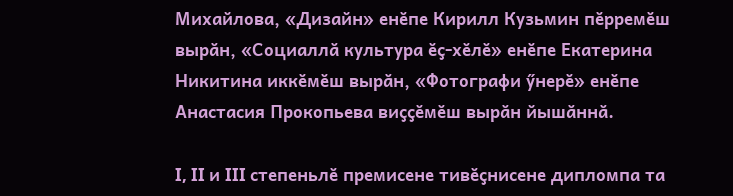Михайлова, «Дизайн» енӗпе Кирилл Кузьмин пӗрремӗш вырӑн, «Социаллӑ культура ӗҫ-хӗлӗ» енӗпе Екатерина Никитина иккӗмӗш вырӑн, «Фотографи ӳнерӗ» енӗпе Анастасия Прокопьева виҫҫӗмӗш вырӑн йышӑннӑ.

I, II и III степеньлӗ премисене тивӗҫнисене дипломпа та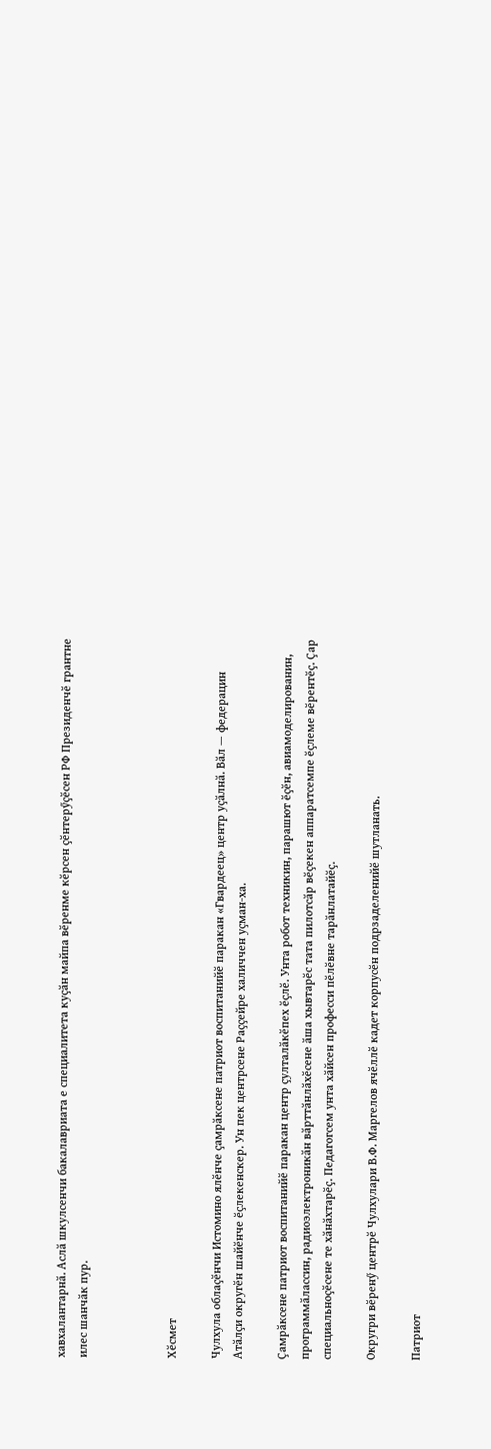хавхалантарнӑ. Аслӑ шкулсенчи бакалавриата е специалитета куҫӑн майпа вӗренме кӗрсен ҫӗнтерӳҫӗсен РФ Президенчӗ грантне илес шанчӑк пур.



Хӗсмет

Чулхула облаҫӗнчи Истомино ялӗнче ҫамрӑксене патриот воспитанийӗ паракан «Гвардеец» центр уҫӑлнӑ. Вӑл — федерацин Атӑлҫи округӗн шайӗнче ӗҫлекенскер. Ун пек центрсене Раҫҫейре халиччен уҫман-ха.

Ҫамрӑксене патриот воспитанийӗ паракан центр ҫулталӑкӗпех ӗҫлӗ. Унта робот техникин, парашют ӗҫӗн, авиамоделированин, программӑлассин, радиоэлектроникӑн вӑрттӑнлӑхӗсене ӑша хывтарӗс тата пилотсӑр вӗҫекен аппаратсемпе ӗҫлеме вӗрентӗҫ. Ҫар специальноҫӗсене те хӑнӑхтарӗҫ. Педагогсем унта хӑйсен професси пӗлӗвне тарӑнлатайӗҫ.

Округри вӗренӳ центрӗ Чулхулари В.Ф. Маргелов ячӗллӗ кадет корпусӗн подрзаделенийӗ шутланать.

Патриот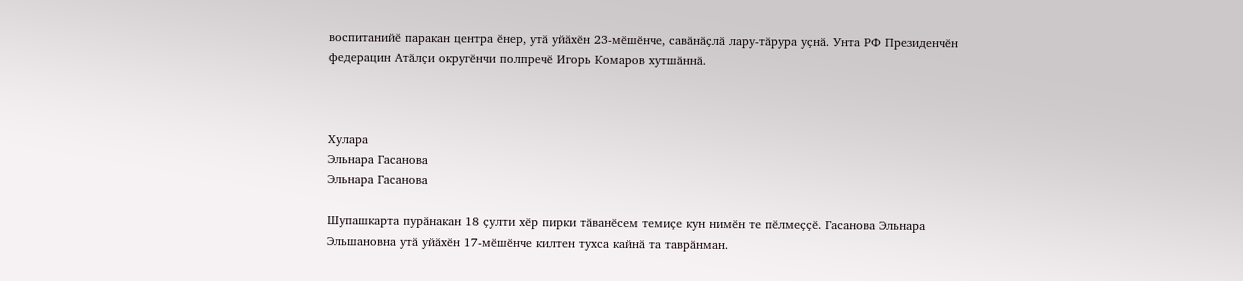воспитанийӗ паракан центра ӗнер, утӑ уйӑхӗн 23-мӗшӗнче, савӑнӑҫлӑ лару-тӑрура уҫнӑ. Унта РФ Президенчӗн федерацин Атӑлҫи округӗнчи полпречӗ Игорь Комаров хутшӑннӑ.



Хулара
Эльнара Гасанова
Эльнара Гасанова

Шупашкарта пурӑнакан 18 ҫулти хӗр пирки тӑванӗсем темиҫе кун нимӗн те пӗлмеҫҫӗ. Гасанова Эльнара Эльшановна утӑ уйӑхӗн 17-мӗшӗнче килтен тухса кайнӑ та таврӑнман.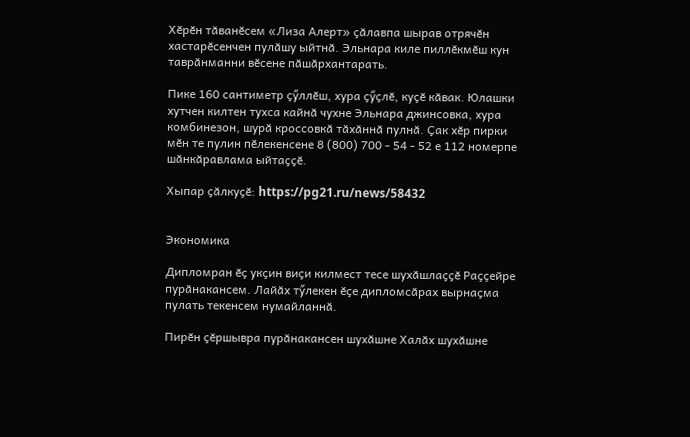Хӗрӗн тӑванӗсем «Лиза Алерт» ҫӑлавпа шырав отрячӗн хастарӗсенчен пулӑшу ыйтнӑ. Эльнара киле пиллӗкмӗш кун таврӑнманни вӗсене пӑшӑрхантарать.

Пике 160 сантиметр ҫӳллӗш, хура ҫӳҫлӗ, куҫӗ кӑвак. Юлашки хутчен килтен тухса кайнӑ чухне Эльнара джинсовка, хура комбинезон, шурӑ кроссовкӑ тӑхӑннӑ пулнӑ. Ҫак хӗр пирки мӗн те пулин пӗлекенсене 8 (800) 700 - 54 - 52 е 112 номерпе шӑнкӑравлама ыйтаҫҫӗ.

Хыпар ҫӑлкуҫӗ: https://pg21.ru/news/58432


Экономика

Дипломран ӗҫ укҫин виҫи килмест тесе шухӑшлаҫҫӗ Раҫҫейре пурӑнакансем. Лайӑх тӳлекен ӗҫе дипломсӑрах вырнаҫма пулать текенсем нумайланнӑ.

Пирӗн ҫӗршывра пурӑнакансен шухӑшне Халӑх шухӑшне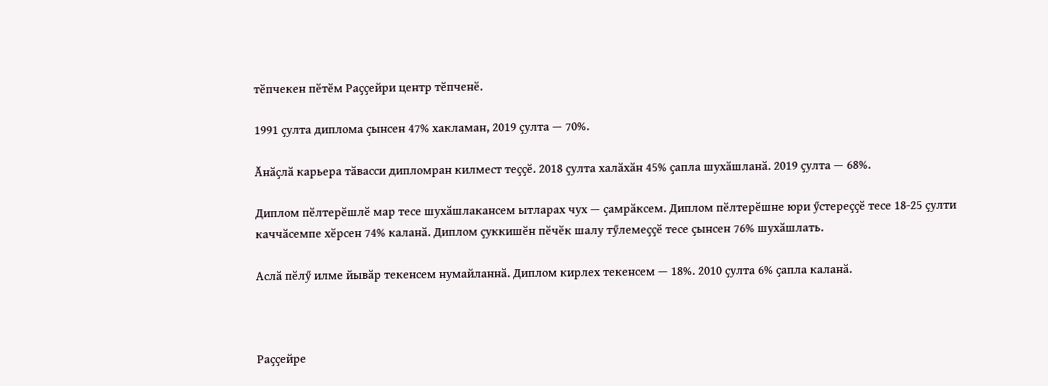тӗпчекен пӗтӗм Раҫҫейри центр тӗпченӗ.

1991 ҫулта диплома ҫынсен 47% хакламан, 2019 ҫулта — 70%.

Ӑнӑҫлӑ карьера тӑвасси дипломран килмест теҫҫӗ. 2018 ҫулта халӑхӑн 45% ҫапла шухӑшланӑ. 2019 ҫулта — 68%.

Диплом пӗлтерӗшлӗ мар тесе шухӑшлакансем ытларах чух — ҫамрӑксем. Диплом пӗлтерӗшне юри ӳстереҫҫӗ тесе 18-25 ҫулти каччӑсемпе хӗрсен 74% каланӑ. Диплом ҫуккишӗн пӗчӗк шалу тӳлемеҫҫӗ тесе ҫынсен 76% шухӑшлать.

Аслӑ пӗлӳ илме йывӑр текенсем нумайланнӑ. Диплом кирлех текенсем — 18%. 2010 ҫулта 6% ҫапла каланӑ.



Раҫҫейре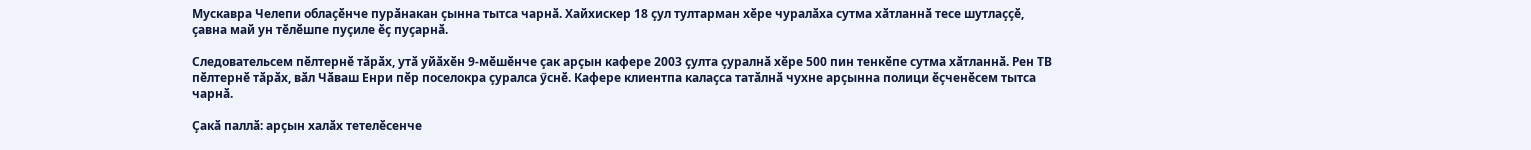Мускавра Челепи облаҫӗнче пурӑнакан ҫынна тытса чарнӑ. Хайхискер 18 ҫул тултарман хӗре чуралӑха сутма хӑтланнӑ тесе шутлаҫҫӗ, ҫавна май ун тӗлӗшпе пуҫиле ӗҫ пуҫарнӑ.

Следовательсем пӗлтернӗ тӑрӑх, утӑ уйӑхӗн 9-мӗшӗнче ҫак арҫын кафере 2003 ҫулта ҫуралнӑ хӗре 500 пин тенкӗпе сутма хӑтланнӑ. Рен ТВ пӗлтернӗ тӑрӑх, вӑл Чӑваш Енри пӗр поселокра ҫуралса ӳснӗ. Кафере клиентпа калаҫса татӑлнӑ чухне арҫынна полици ӗҫченӗсем тытса чарнӑ.

Ҫакӑ паллӑ: арҫын халӑх тетелӗсенче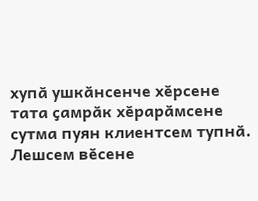хупӑ ушкӑнсенче хӗрсене тата ҫамрӑк хӗрарӑмсене сутма пуян клиентсем тупнӑ. Лешсем вӗсене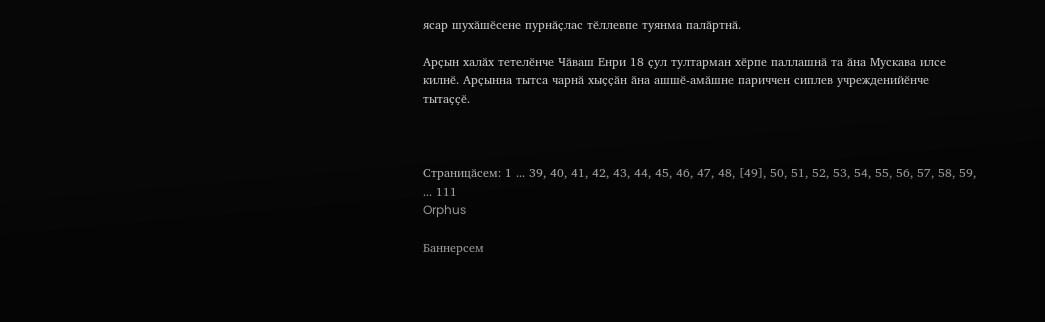ясар шухӑшӗсене пурнӑҫлас тӗллевпе туянма палӑртнӑ.

Арҫын халӑх тетелӗнче Чӑваш Енри 18 ҫул тултарман хӗрпе паллашнӑ та ӑна Мускава илсе килнӗ. Арҫынна тытса чарнӑ хыҫҫӑн ӑна ашшӗ-амӑшне париччен сиплев учрежденийӗнче тытаҫҫӗ.



Страницӑсем: 1 ... 39, 40, 41, 42, 43, 44, 45, 46, 47, 48, [49], 50, 51, 52, 53, 54, 55, 56, 57, 58, 59, ... 111
Orphus

Баннерсем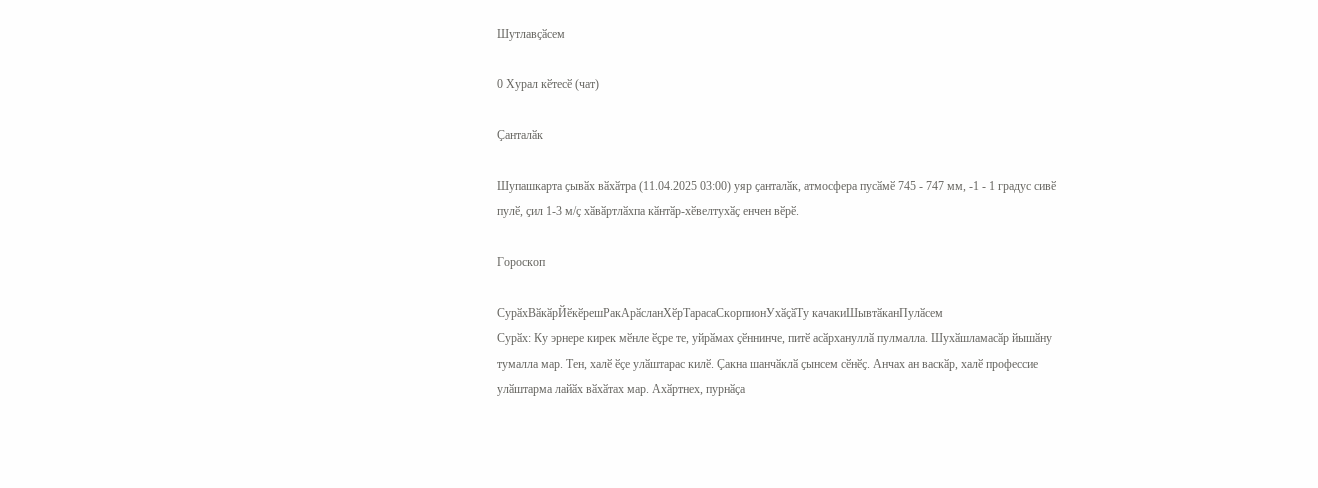Шутлавҫӑсем

0 Хурал кӗтесӗ (чат)

Ҫанталӑк

Шупашкарта ҫывӑх вӑхӑтра (11.04.2025 03:00) уяр ҫанталӑк, атмосфера пусӑмӗ 745 - 747 мм, -1 - 1 градус сивӗ пулӗ, ҫил 1-3 м/ҫ хӑвӑртлӑхпа кӑнтӑр-хӗвелтухӑҫ енчен вӗрӗ.

Гороскоп

СурӑхВӑкӑрЙӗкӗрешРакАрӑсланХӗрТарасаСкорпионУхӑҫӑТу качакиШывтӑканПулӑсем
Сурӑх: Ку эрнере кирек мӗнле ӗҫре те, уйрӑмах ҫӗннинче, питӗ асӑрхануллӑ пулмалла. Шухӑшламасӑр йышӑну тумалла мар. Тен, халӗ ӗҫе улӑштарас килӗ. Ҫакна шанчӑклӑ ҫынсем сӗнӗҫ. Анчах ан васкӑр, халӗ профессие улӑштарма лайӑх вӑхӑтах мар. Ахӑртнех, пурнӑҫа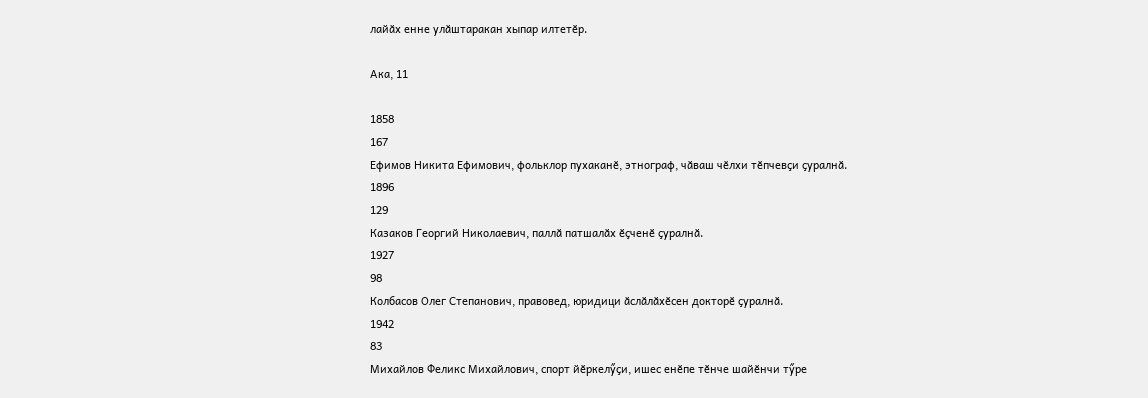лайӑх енне улӑштаракан хыпар илтетӗр.

Ака, 11

1858
167
Ефимов Никита Ефимович, фольклор пухаканӗ, этнограф, чӑваш чӗлхи тӗпчевҫи ҫуралнӑ.
1896
129
Казаков Георгий Николаевич, паллӑ патшалӑх ӗҫченӗ ҫуралнӑ.
1927
98
Колбасов Олег Степанович, правовед, юридици ӑслӑлӑхӗсен докторӗ ҫуралнӑ.
1942
83
Михайлов Феликс Михайлович, спорт йӗркелӳҫи, ишес енӗпе тӗнче шайӗнчи тӳре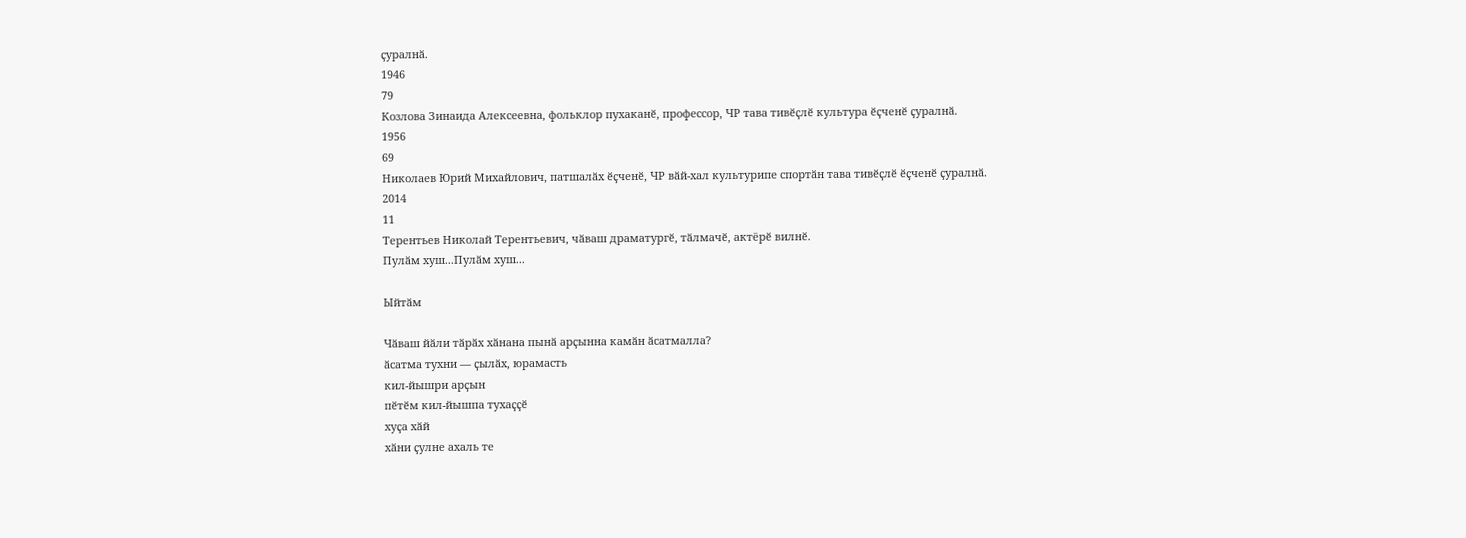ҫуралнӑ.
1946
79
Козлова Зинаида Алексеевна, фольклор пухаканӗ, профессор, ЧР тава тивӗҫлӗ культура ӗҫченӗ ҫуралнӑ.
1956
69
Николаев Юрий Михайлович, патшалӑх ӗҫченӗ, ЧР вӑй-хал культурипе спортӑн тава тивӗҫлӗ ӗҫченӗ ҫуралнӑ.
2014
11
Терентьев Николай Терентьевич, чӑваш драматургӗ, тӑлмачӗ, актёрӗ вилнӗ.
Пулӑм хуш...Пулӑм хуш...

Ыйтӑм

Чӑваш йӑли тӑрӑх хӑнана пынӑ арҫынна камӑн ӑсатмалла?
ӑсатма тухни — ҫылӑх, юрамасть
кил-йышри арҫын
пӗтӗм кил-йышпа тухаҫҫӗ
хуҫа хӑй
хӑни ҫулне ахаль те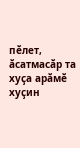пӗлет, ӑсатмасӑр та
хуҫа арӑмӗ
хуҫин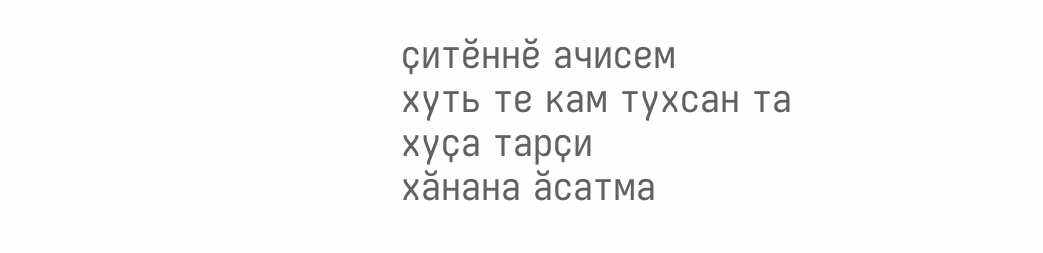ҫитӗннӗ ачисем
хуть те кам тухсан та
хуҫа тарҫи
хӑнана ӑсатма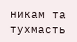никам та тухмасть